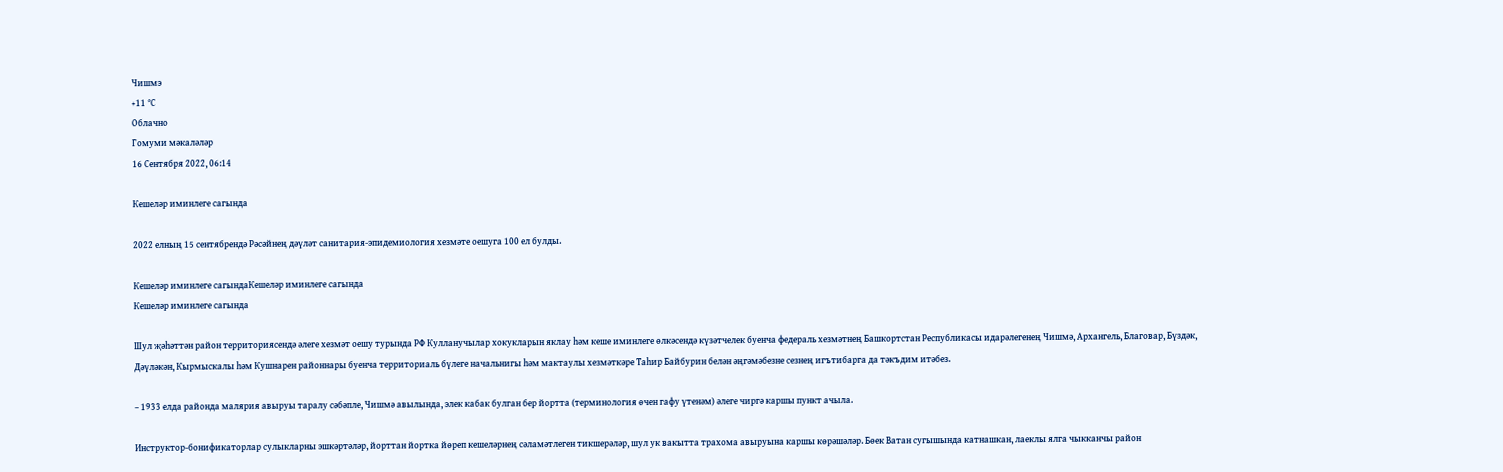Чишмэ
+11 °С
Облачно
Гомуми мәкаләләр
16 Сентября 2022, 06:14

Кешеләр иминлеге сагында

2022 елның 15 сентябрендә Рәсәйнең дәүләт санитария-эпидемиология хезмәте оешуга 100 ел булды.

Кешеләр иминлеге сагындаКешеләр иминлеге сагында
Кешеләр иминлеге сагында

Шул җәһәттән район территориясендә әлеге хезмәт оешу турында РФ Кулланучылар хокукларын яклау һәм кеше иминлеге өлкәсендә күзәтчелек буенча федераль хезмәтнең Башкортстан Республикасы идарәлегенең Чишмә, Архангель, Благовар, Бүздәк, Дәүләкән, Кырмыскалы һәм Кушнарен районнары буенча территориаль бүлеге начальнигы һәм мактаулы хезмәткәре Таһир Байбурин белән әңгәмәбезне сезнең игътибарга да тәкъдим итәбез.

– 1933 елда районда малярия авыруы таралу сәбәпле, Чишмә авылында, элек кабак булган бер йортта (терминология өчен гафу үтенәм) әлеге чиргә каршы пункт ачыла.

Инструктор-бонификаторлар сулыкларны эшкәртәләр, йорттан йортка йөреп кешеләрнең сәламәтлеген тикшерәләр, шул ук вакытта трахома авыруына каршы көрәшәләр. Бөек Ватан сугышында катнашкан, лаеклы ялга чыкканчы район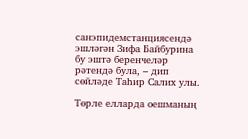санэпидемстанциясендә эшләгән Зифа Байбурина бу эштә беренчеләр рәтендә була, – дип сөйләде Таһир Салих улы.

Төрле елларда оешманың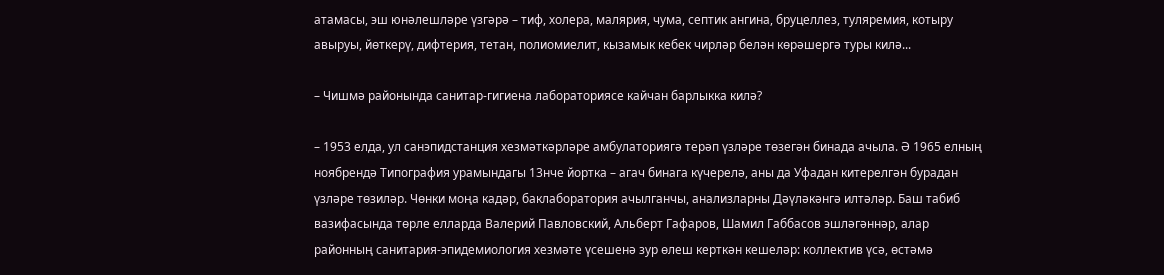атамасы, эш юнәлешләре үзгәрә – тиф, холера, малярия, чума, септик ангина, бруцеллез, туляремия, котыру авыруы, йөткерү, дифтерия, тетан, полиомиелит, кызамык кебек чирләр белән көрәшергә туры килә...

– Чишмә районында санитар-гигиена лабораториясе кайчан барлыкка килә?

– 1953 елда, ул санэпидстанция хезмәткәрләре амбулаториягә терәп үзләре төзегән бинада ачыла. Ә 1965 елның ноябрендә Типография урамындагы 13нче йортка – агач бинага күчерелә, аны да Уфадан китерелгән бурадан үзләре төзиләр. Чөнки моңа кадәр, баклаборатория ачылганчы, анализларны Дәүләкәнгә илтәләр. Баш табиб вазифасында төрле елларда Валерий Павловский, Альберт Гафаров, Шамил Габбасов эшләгәннәр, алар районның санитария-эпидемиология хезмәте үсешенә зур өлеш керткән кешеләр: коллектив үсә, өстәмә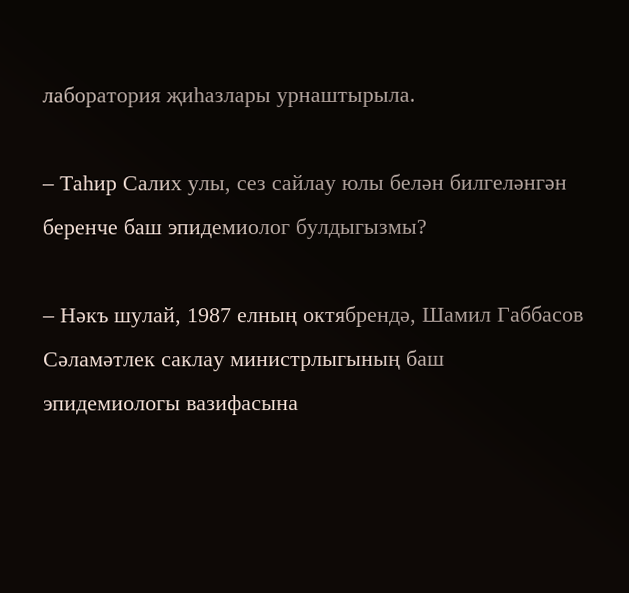лаборатория җиһазлары урнаштырыла.

– Таһир Салих улы, сез сайлау юлы белән билгеләнгән беренче баш эпидемиолог булдыгызмы?

– Нәкъ шулай, 1987 елның октябрендә, Шамил Габбасов Сәламәтлек саклау министрлыгының баш эпидемиологы вазифасына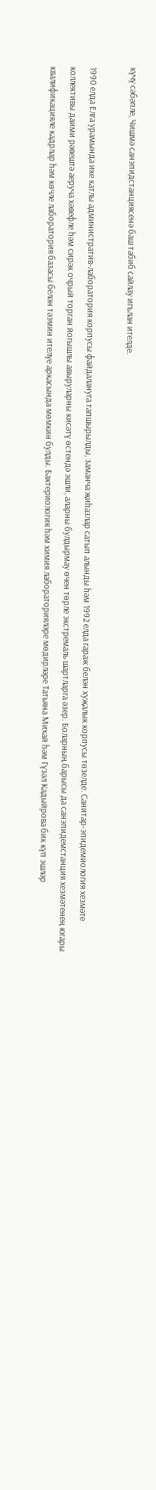күчү сәбәпле, Чишмә санэпидстанциясенә баш табиб сайлау игълан ителде.

1990 елда Елга урамында ике катлы административ-лаборатория корпусы файдалануга тапшырылды, заманча җиһазлар сатып алынды һәм 1992 елда гараж белән хуҗалык корпусы төзелде. Санитар-эпидемиология хезмәте коллективы даими рәвештә аеруча хәвефле һәм сирәк очрый торган йогышлы авыруларны кисәтү өстендә эшли, аларны булдырмау өчен төрле экстремаль шартларга әзер. Боларның барысы да санэпидемстанция хезмәтенең югары квалификацияле кадрлар һәм көчле лаборатория базасы белән тәэмин ителүе аркасында мөмкин булды. Бактериология һәм химия лабораторияләре мөдирләре Татьяна Михай һәм Гүзәл Кадыйрова бик күп эшләр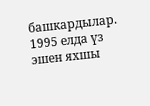башкардылар. 1995 елда үз эшен яхшы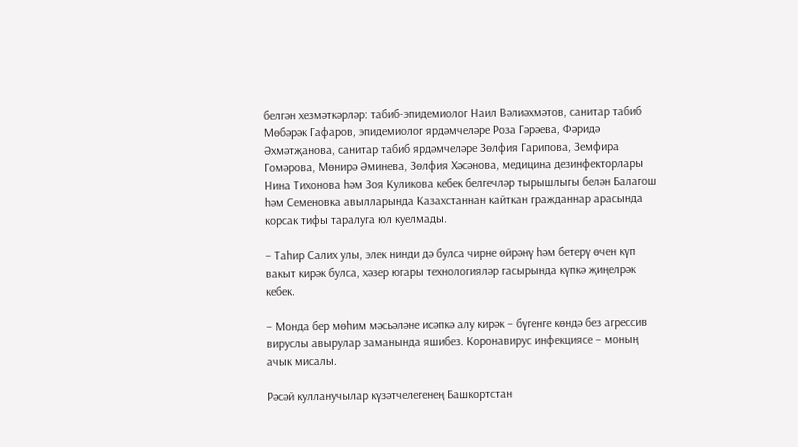белгән хезмәткәрләр: табиб-эпидемиолог Наил Вәлиәхмәтов, санитар табиб Мөбәрәк Гафаров, эпидемиолог ярдәмчеләре Роза Гәрәева, Фәридә Әхмәтҗанова, санитар табиб ярдәмчеләре Зөлфия Гарипова, Земфира Гомәрова, Мөнирә Әминева, Зөлфия Хәсәнова, медицина дезинфекторлары Нина Тихонова һәм Зоя Куликова кебек белгечләр тырышлыгы белән Балагош һәм Семеновка авылларында Казахстаннан кайткан гражданнар арасында корсак тифы таралуга юл куелмады.

– Таһир Салих улы, элек нинди дә булса чирне өйрәнү һәм бетерү өчен күп вакыт кирәк булса, хәзер югары технологияләр гасырында күпкә җиңелрәк кебек.

– Монда бер мөһим мәсьәләне исәпкә алу кирәк – бүгенге көндә без агрессив вируслы авырулар заманында яшибез. Коронавирус инфекциясе – моның ачык мисалы.

Рәсәй кулланучылар күзәтчелегенең Башкортстан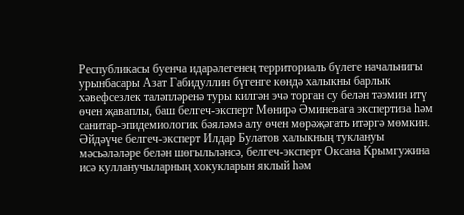Республикасы буенча идарәлегенең территориаль бүлеге начальнигы урынбасары Азат Габидуллин бүгенге көндә халыкны барлык хәвефсезлек таләпләренә туры килгән эчә торган су белән тәэмин итү өчен җаваплы, баш белгеч-эксперт Мөнирә Әминевага экспертиза һәм санитар-эпидемиологик бәяләмә алу өчен мөрәҗәгать итәргә мөмкин. Әйдәүче белгеч-эксперт Илдар Булатов халыкның туклануы мәсьәләләре белән шөгыльләнсә, белгеч-эксперт Оксана Крымгужина исә кулланучыларның хокукларын яклый һәм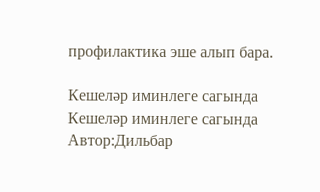профилактика эше алып бара.

Кешеләр иминлеге сагында
Кешеләр иминлеге сагында
Автор:Дильбар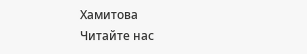Хамитова
Читайте нас